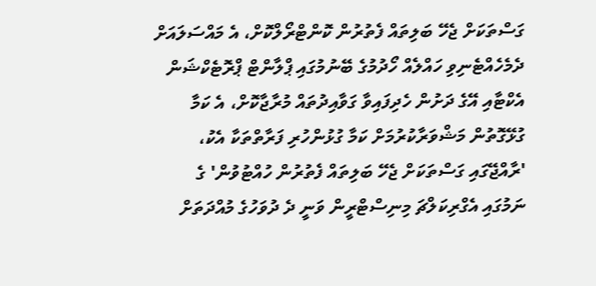ގަސްތަކަށް ޖެހޭ ބަލިތައް ފެތުރުން ކޮންޓްރޯލްކޮށް، އެ މައްސަލައަށް ދެމެހެއްޓެނިވި ހައްލެއް ހޯދުމުގެ ބޭނުމުގައި ޕްލާންޓް ޕްރޮޓެކްޝަން އެކްޓާއި އޭގެ ދަށުން ހެދިފައިވާ ގަވާއިދުތައް މުރާޖާކޮށް، އެ ކަމާ ގުޅޭގޮތުން މަޝްވަރާކުރުމަށް ކަމާ ގުޅުންހުރި ފަރާތްތަކާ އެކު، 'ރާއްޖޭގައި ގަސްތަކަށް ޖެހޭ ބަލިތައް ފެތުރުން ހުއްޓުވުން' ގެ ނަމުގައި އެގްރިކަލްޗަ މިނިސްޓްރީން ވަނީ ދެ ދުވަހުގެ މުއްދަތަށް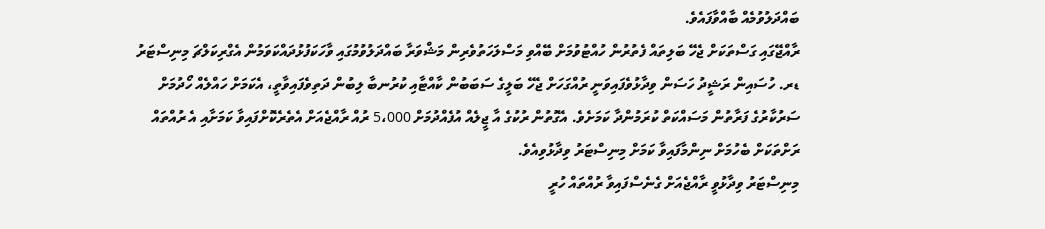ބައްދަލުވުމެއް ބާއްވާފައެވެ.
ރާއްޖޭގައި ގަސްތަކަށް ޖެހޭ ބަލިތައް ފެތުރުން ހުއްޓުވުމަށް ބޭއްވި މަސްލަހަތުވެރިން މަޝްވަރާ ބައްދަލުވުމުގައި ވާހަކަފުޅުދައްކަވަމުން އެގްރިކަލްޗަ މިނިސްޓަރު ޑރ. ހުސައިން ރަޝީދު ހަސަން ވިދާޅުވެފައިވަނީ ރުއްގަހަށް ޖެހޭ ބަލީގެ ސަބަބުން ކާއްޓާއި ކުރުނބާ ލިބުން ދަތިވެފައިވާތީ، އެކަމަށް ހައްލެއް ހޯދުމަށް ސަރުކާރުގެ ފަރާތުން މަސައްކަތް ކުރަމުންދާ ކަމަށެވެ. އެގޮތުން ރުކުގެ އާ ޖީލެއް އުފެއްދުމަށް 5،000 ރުއް ރާއްޖެއަށް އެތެރެކޮށްފައިވާ ކަމަށާއި އެ ރުއްތައް ރަށްތަކަށް ބެހުމަށް ނިންމާފައިވާ ކަމަށް މިނިސްޓަރު ވިދާޅުވިއެވެ.
މިނިސްޓަރު ވިދާޅުވީ ރާއްޖެއަށް ގެނެސްފައިވާ ރުއްތައް ހުރީ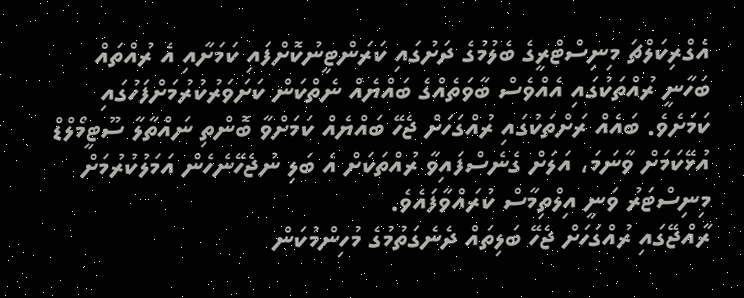އެގްރިކަލްޗަ މިނިސްޓްރީގެ ބެލުމުގެ ދަށުގައި ކަރަންޓީނުކޮށްފައި ކަމަށާއި އެ ރުއްތައް ބަހާނީ ރުއްތަކުގައި އެއްވެސް ބާވަތެއްގެ ބައްޔެއް ނެތްކަން ކަށަވަރުކުރުމަށްފަހުގައި ކަމަށެވެ. ބައެއް ރަށްތަކުގައި ރުއްގަހަށް ޖެހޭ ބައްޔެއް ކަމަށްވާ ބޮންތި ނައްތާލާ ސޫޓީމޯލްޑް އުޅޭކަމަށް ވާނަމަ، އަލަށް ގެނެސްފައިވާ ރުއްތަކަށް އެ ބަލި ނުޖެހޭނެހެން އަމަލުކުރުމަށް މިނިސްޓަރު ވަނީ އިލްތިމާސް ކުރައްވާފައެވެ.
ރާއްޖޭގައި ރުއްގަހަށް ޖެހޭ ބަލިތައް ދެނެގަތުމުގެ މުހިންމުކަން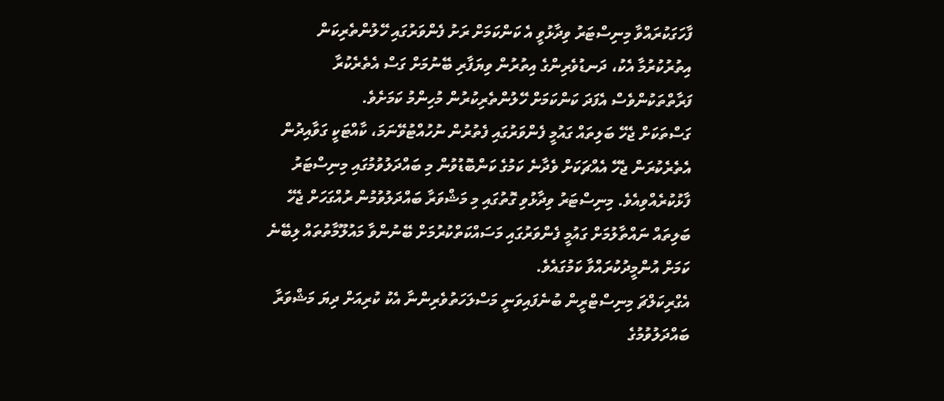ފާހަގަކުރައްވާ މިނިސްޓަރު ވިދާޅުވީ އެ ކަންކަމަށް ރަށު ފެންވަރުގައި ހޭލުންތެރިކަން އިތުރުކުރުމާ އެކު، ދަނޑުވެރިންގެ އިތުރުން ވިޔަފާރި ބޭނުމަށް ގަސް އެތެރެކުރާ ފަރާތްތަކުންވެސް އެފަދަ ކަންކަމަށް ހޭލުންތެރިކުރުން މުހިންމު ކަމަށެވެ.
ގަސްތަކަށް ޖެހޭ ބަލިތައް ގައުމީ ފެންވަރުގައި ފެތުރުން ނުހުއްޓުވޭނަމަ، ކާއްޓަކީ ގަވާއިދުން އެތެރެކުރަން ޖެހޭ އެއްޗަކަށް ވެދާނެ ކަމުގެ ކަންބޮޑުވުން މި ބައްދަލުވުމުގައި މިނިސްޓަރު ފާޅުކުރެއްވިއެވެ. މިނިސްޓަރު ވިދާޅުވި ގޮތުގައި މި މަޝްވަރާ ބައްދަލުވުމުން ރުއްގަހަށް ޖެހޭ ބަލިތައް ނައްތާލުމަށް ގައުމީ ފެންވަރުގައި މަސައްކަތްކުރުމަށް ބޭނުންވާ މައުލޫމާތުތައް ލިބޭނެ ކަމަށް އުންމީދުކުރައްވާ ކަމުގައެވެ.
އެގްރިކަލްޗަ މިނިސްޓްރީން ބުނެފައިވަނީ މަސްލަހަތުވެރިންނާ އެކު ކުރިއަށް ދިޔަ މަޝްވަރާ ބައްދަލުވުމުގެ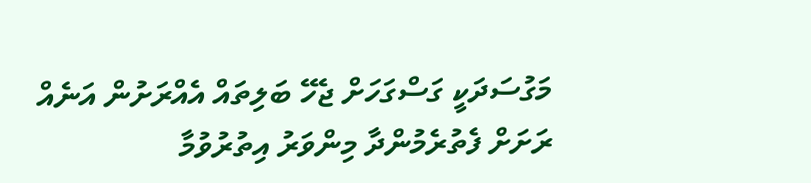މަގުސަދަކީ ގަސްގަހަށް ޖެހޭ ބަލިތައް އެއްރަށުން އަނެއް ރަށަށް ފެތުރެމުންދާ މިންވަރު އިތުރުވުމާ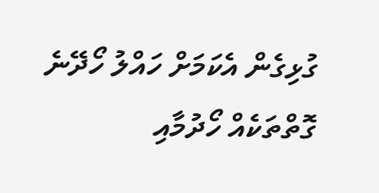ގުޅިގެން އެކަމަށް ހައްލު ހޯދޭނެ ގޮތްތަކެއް ހޯދުމާއި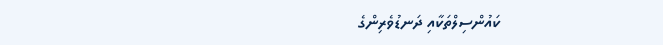ކައުންސިލްތަކާއި ދަނޑުވެރިންގެ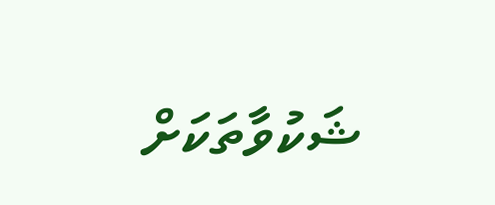ޝަކުވާތަކަށް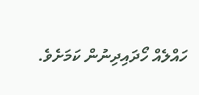ހައްލެއް ހޯދައިދިނުން ކަމަށެވެ.